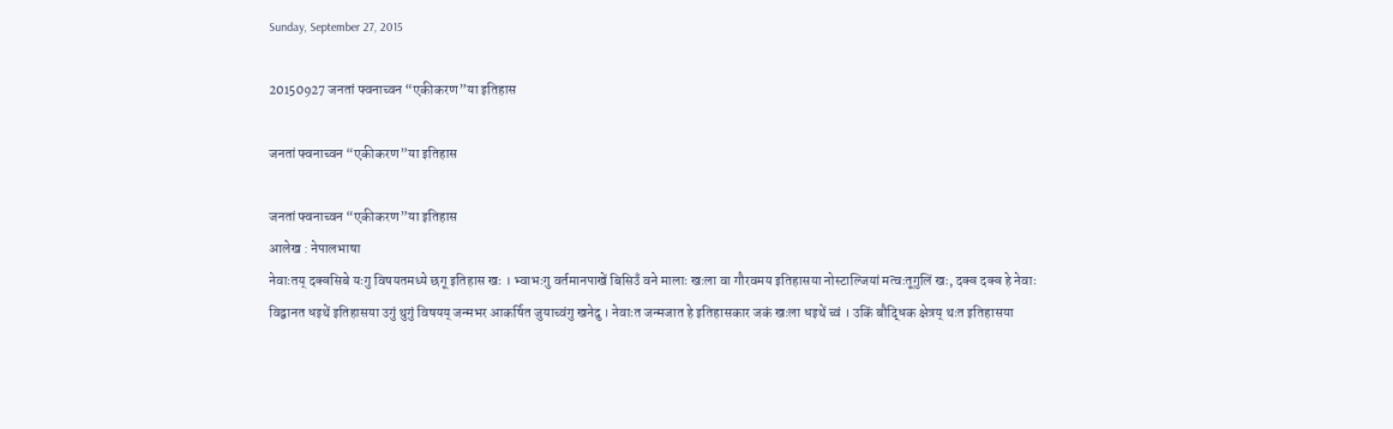Sunday, September 27, 2015

20150927 जनतां फ्वनाच्वन “एकीकरण”या इतिहास

जनतां फ्वनाच्वन “एकीकरण”या इतिहास

जनतां फ्वनाच्वन “एकीकरण”या इतिहास
आलेख : नेपालभाषा
नेवाःतय् दक्वसिबे यःगु विषयतमध्ये छगू इतिहास खः । भ्वाभःगु वर्तमानपाखें बिसिउँ वने मालाः खःला वा गौरवमय इतिहासया नोस्टाल्जियां मत्वःतूगुलिं खः, दक्व दक्व हे नेवाः विद्वानत धइथें इतिहासया उगुं थुगुं विषयय् जन्मभर आकर्षित जुयाच्वंगु खनेदु । नेवाःत जन्मजात हे इतिहासकार जकं खःला धइथें च्वं । उकिं बौद्धिक क्षेत्रय् थःत इतिहासया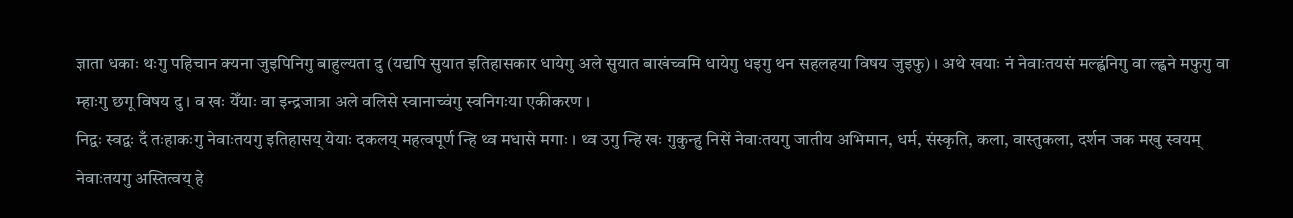ज्ञाता धकाः थःगु पहिचान क्यना जुइपिनिगु बाहुल्यता दु (यद्यपि सुयात इतिहासकार धायेगु अले सुयात बाखंच्वमि धायेगु धइगु थन सहलहया विषय जुइफु) । अथे खयाः नं नेवाःतयसं मल्ह्वंनिगु वा ल्ह्वने मफुगु वा म्हाःगु छगू विषय दु । व खः येँयाः वा इन्द्रजात्रा अले वलिसे स्वानाच्वंगु स्वनिगःया एकीकरण ।
निद्वः स्वद्वः दँ तःहाकःगु नेवाःतयगु इतिहासय् येयाः दकलय् महत्वपूर्ण न्हि थ्व मधासे मगाः । थ्व उगु न्हि खः गुकुन्हु निसें नेवाःतयगु जातीय अभिमान, धर्म, संस्कृति, कला, वास्तुकला, दर्शन जक मखु स्वयम् नेवाःतयगु अस्तित्वय् हे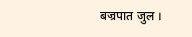बज्रपात जुल ।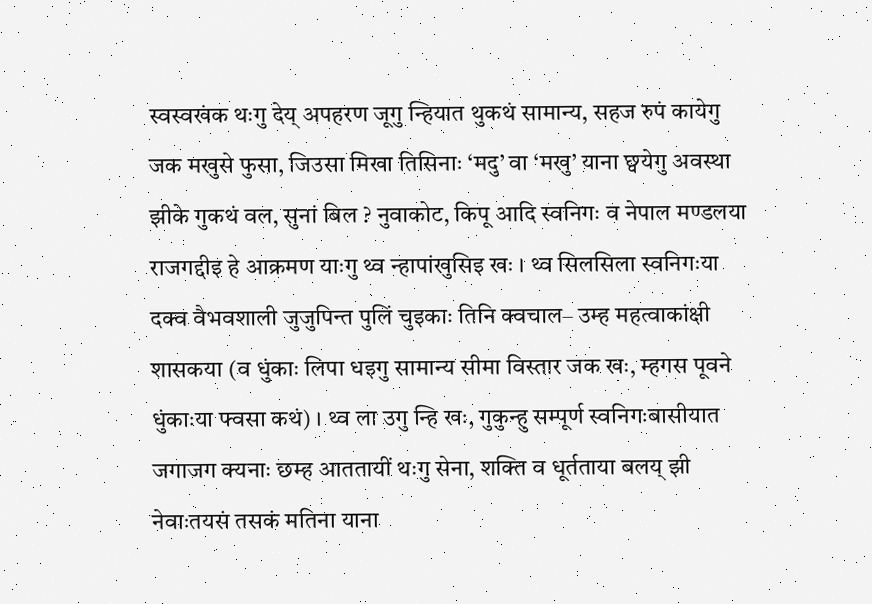स्वस्वखंक थःगु देय् अपहरण जूगु न्हियात थुकथं सामान्य, सहज रुपं कायेगु जक मखुसे फुसा, जिउसा मिखा तिसिनाः ‘मदु’ वा ‘मखु’ याना छ्वयेगु अवस्था झीके गुकथं वल, सुनां बिल ? नुवाकोट, किपू आदि स्वनिगः व नेपाल मण्डलया राजगद्दीइ हे आक्रमण याःगु थ्व न्हापांखुसिइ खः । थ्व सिलसिला स्वनिगःया दक्व वैभवशाली जुजुपिन्त पुलिं चुइकाः तिनि क्वचाल– उम्ह महत्वाकांक्षी शासकया (व धुंकाः लिपा धइगु सामान्य सीमा विस्तार जक खः, म्हगस पूवने धुंकाःया फ्वसा कथं) । थ्व ला उगु न्हि खः, गुकुन्हु सम्पूर्ण स्वनिगःबासीयात जगाजग क्यनाः छम्ह आततायीं थःगु सेना, शक्ति व धूर्तताया बलय् झी नेवाःतयसं तसकं मतिना याना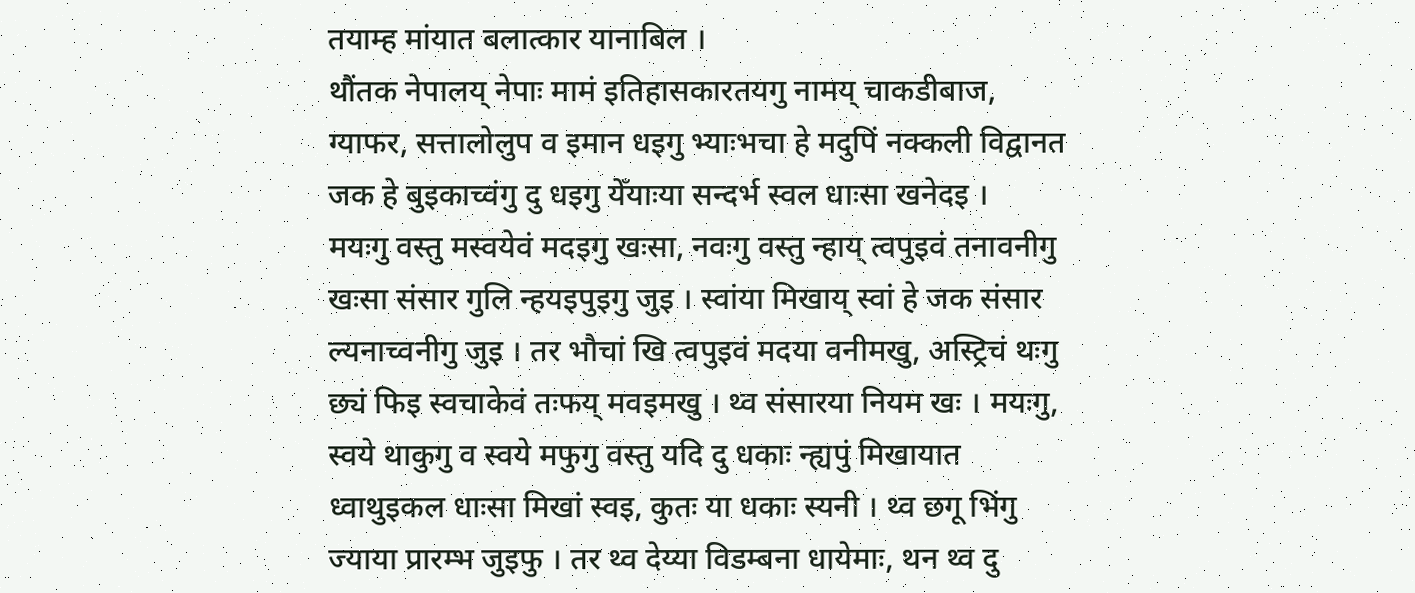तयाम्ह मांयात बलात्कार यानाबिल ।
थौंतक नेपालय् नेपाः मामं इतिहासकारतयगु नामय् चाकडीबाज, ग्याफर, सत्तालोलुप व इमान धइगु भ्याःभचा हे मदुपिं नक्कली विद्वानत जक हे बुइकाच्वंगु दु धइगु येँयाःया सन्दर्भ स्वल धाःसा खनेदइ ।
मयःगु वस्तु मस्वयेवं मदइगु खःसा, नवःगु वस्तु न्हाय् त्वपुइवं तनावनीगु खःसा संसार गुलि न्हयइपुइगु जुइ । स्वांया मिखाय् स्वां हे जक संसार ल्यनाच्वनीगु जुइ । तर भौचां खि त्वपुइवं मदया वनीमखु, अस्ट्रिचं थःगु छ्यं फिइ स्वचाकेवं तःफय् मवइमखु । थ्व संसारया नियम खः । मयःगु, स्वये थाकुगु व स्वये मफुगु वस्तु यदि दु धकाः न्ह्यपुं मिखायात ध्वाथुइकल धाःसा मिखां स्वइ, कुतः या धकाः स्यनी । थ्व छगू भिंगु ज्याया प्रारम्भ जुइफु । तर थ्व देय्या विडम्बना धायेमाः, थन थ्व दु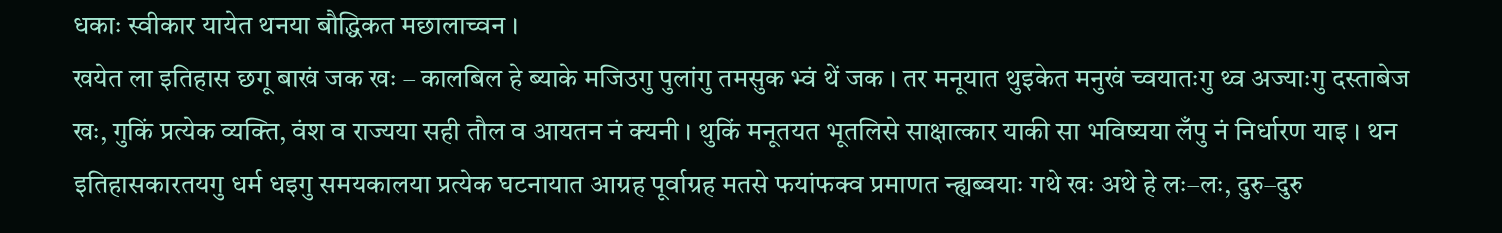धकाः स्वीकार यायेत थनया बौद्धिकत मछालाच्वन ।
खयेत ला इतिहास छगू बाखं जक खः – कालबिल हे ब्याके मजिउगु पुलांगु तमसुक भ्वं थें जक । तर मनूयात थुइकेत मनुखं च्वयातःगु थ्व अज्याःगु दस्ताबेज खः, गुकिं प्रत्येक व्यक्ति, वंश व राज्यया सही तौल व आयतन नं क्यनी । थुकिं मनूतयत भूतलिसे साक्षात्कार याकी सा भविष्यया लँपु नं निर्धारण याइ । थन इतिहासकारतयगु धर्म धइगु समयकालया प्रत्येक घटनायात आग्रह पूर्वाग्रह मतसे फयांफक्व प्रमाणत न्ह्यब्वयाः गथे खः अथे हे लः–लः, दुरु–दुरु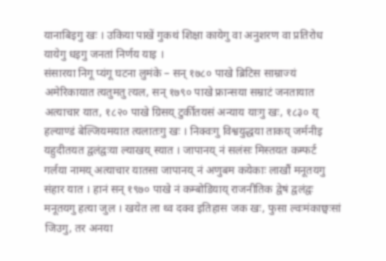यानाबिइगु खः । उकिया पाखें गुकथं शिक्षा कायेगु वा अनुशरण वा प्रतिरोध यायेगु धइगु जनतां निर्णय याइ ।
संसारया निगू प्यंगू घटना लुमंके – सन् १७८० पाखे ब्रिटिस साम्राज्यं अमेरिकायात त्यतुमतु त्यल, सन् १७९० पाखे फ्रान्सया सम्राटं जनतायात अत्याचार यात, १८२० पाखे ग्रिसय् टुर्कीतयसं अन्याय याःगु खः, १८३० य् हल्याण्डं बेल्जियमयात त्यलातःगु खः । निक्वःगु विश्वयुद्धया ताकय् जर्मनीइ यहुदीतयत द्वलंद्वःया ल्याखय् स्यात । जापानय् नं सलंसः मिस्तयत कम्फर्ट गर्लया नामय् अत्याचार यातसा जापानय् नं अणुबम कयेकाः लाखौं मनूतयगु संहार यात । हानं सन् १९७० पाखे नं कम्बोडियाय् राजनीतिक द्वेषं द्वलंद्वः मनूतयगु हत्या जुल । खयेत ला थ्व दक्व इतिहास जक खः, फुसा ल्वःमंकाछ्वःसां जिउगु, तर अनया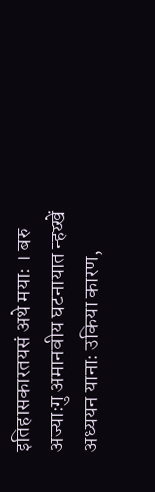इतिहासकारतयसं अथे मयाः । बरु अज्याःगु अमानवीय घटनायात न्हय्खें अध्ययन यानाः उकिया कारण,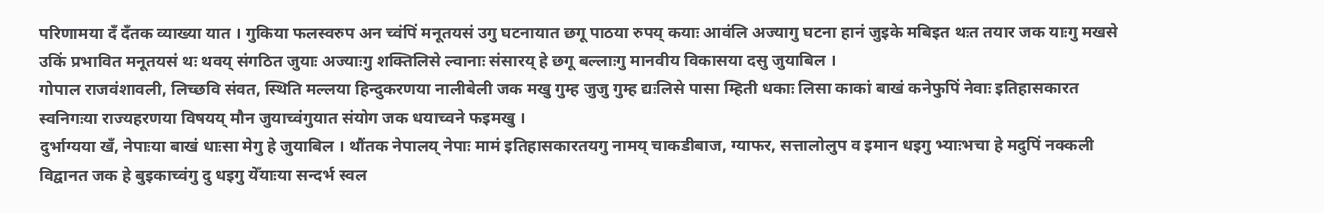परिणामया दँ दँतक व्याख्या यात । गुकिया फलस्वरुप अन च्वंपिं मनूतयसं उगु घटनायात छगू पाठया रुपय् कयाः आवंलि अज्यागु घटना हानं जुइके मबिइत थःत तयार जक याःगु मखसे उकिं प्रभावित मनूतयसं थः थवय् संगठित जुयाः अज्याःगु शक्तिलिसे ल्वानाः संसारय् हे छगू बल्लाःगु मानवीय विकासया दसु जुयाबिल ।
गोपाल राजवंशावली, लिच्छवि संवत, स्थिति मल्लया हिन्दुकरणया नालीबेली जक मखु गुम्ह जुजु गुम्ह द्यःलिसे पासा म्हिती धकाः लिसा काकां बाखं कनेफुपिं नेवाः इतिहासकारत स्वनिगःया राज्यहरणया विषयय् मौन जुयाच्वंगुयात संयोग जक धयाच्वने फइमखु ।
दुर्भाग्यया खँ, नेपाःया बाखं धाःसा मेगु हे जुयाबिल । थौंतक नेपालय् नेपाः मामं इतिहासकारतयगु नामय् चाकडीबाज, ग्याफर, सत्तालोलुप व इमान धइगु भ्याःभचा हे मदुपिं नक्कली विद्वानत जक हे बुइकाच्वंगु दु धइगु येँयाःया सन्दर्भ स्वल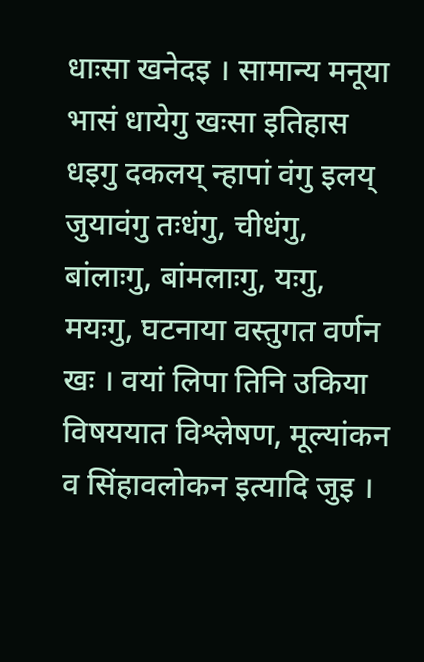धाःसा खनेदइ । सामान्य मनूया भासं धायेगु खःसा इतिहास धइगु दकलय् न्हापां वंगु इलय् जुयावंगु तःधंगु, चीधंगु, बांलाःगु, बांमलाःगु, यःगु, मयःगु, घटनाया वस्तुगत वर्णन खः । वयां लिपा तिनि उकिया विषययात विश्लेषण, मूल्यांकन व सिंहावलोकन इत्यादि जुइ ।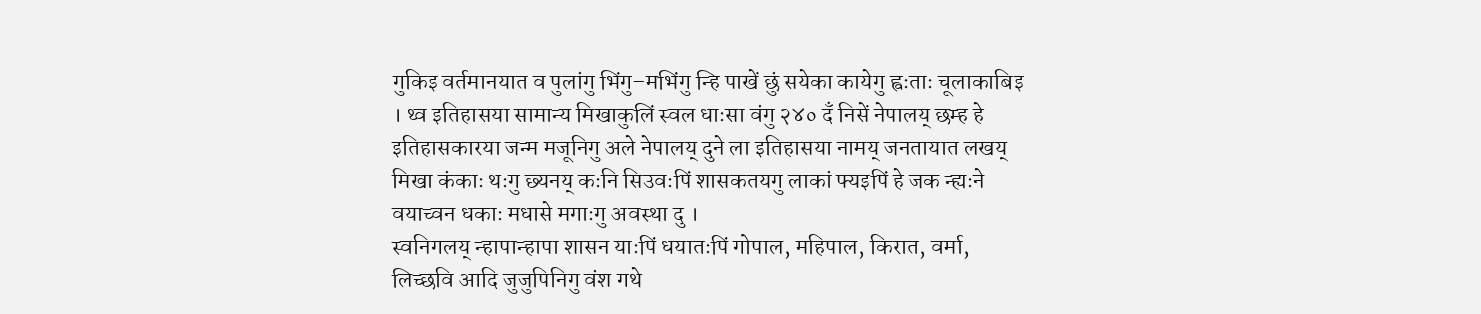गुकिइ वर्तमानयात व पुलांगु भिंगु–मभिंगु न्हि पाखें छुं सयेका कायेगु ह्वःताः चूलाकाबिइ । थ्व इतिहासया सामान्य मिखाकुलिं स्वल धाःसा वंगु २४० दँ निसें नेपालय् छम्ह हे इतिहासकारया जन्म मजूनिगु अले नेपालय् दुने ला इतिहासया नामय् जनतायात लखय् मिखा कंकाः थःगु छ्यनय् कःनि सिउवःपिं शासकतयगु लाकां फ्यइपिं हे जक न्ह्यःने वयाच्वन धकाः मधासे मगाःगु अवस्था दु ।
स्वनिगलय् न्हापान्हापा शासन याःपिं धयातःपिं गोपाल, महिपाल, किरात, वर्मा, लिच्छवि आदि जुजुपिनिगु वंश गथे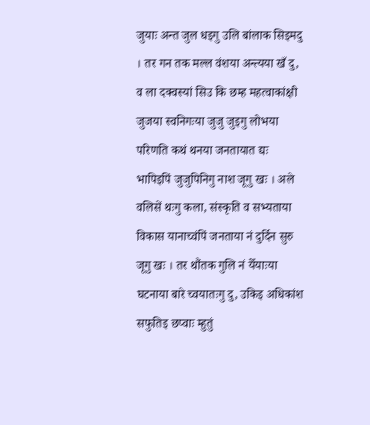जुयाः अन्त जुल धइगु उलि बांलाक सिइमदु । तर गन तक मल्ल वंशया अन्त्यया खँ दु, व ला दक्वस्यां सिउ कि छम्ह महत्वाकांक्षी जुजया स्वनिगःया जुजु जुइगु लोभया परिणति कथं थनया जनतायात द्यः भापिइपिं जुजुपिनिगु नाश जूगु खः । अले वलिसें थःगु कला, संस्कृति व सभ्यताया विकास यानाच्वंपिं जनताया नं दुर्दिन सुरु जूगु खः । तर थौंतक गुलि नं येँयाःया घटनाया बारे च्वयातःगु दु, उकिइ अधिकांश सफुतिइ छप्वाः म्हुतुं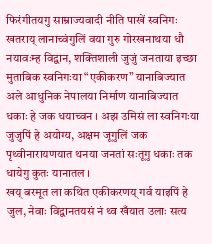फिरंगीतयगु साम्राज्यवादी नीति पाखें स्वनिगः खतराय् लानाच्वंगुलिं वया गुरु गोरखनाथया धौ नयावःम्ह विद्वान, शक्तिशाली जुजुं जनताया इच्छा मुताबिक स्वनिगःया “एकीकरण” यानाबिज्यात अले आधुनिक नेपालया निर्माण यानाबिज्यात धकाः हे जक धयाच्वन । अझ उमिसं ला स्वनिगःया जुजुपिं हे अयोग्य, अक्षम जूगुलिं जक पृथ्वीनारायणयात थनया जनतां सःतूगु धकाः तक धायेगु कुतः यानातल ।
खय् बरमूत ला कथित एकीकरणय् गर्व याइपिं हे जुल, नेवाः विद्वानतयसं नं थ्व खँयात उलाः सत्य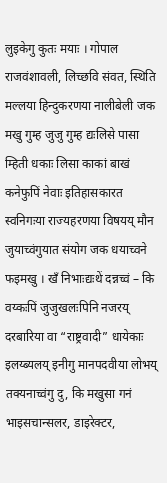लुइकेगु कुतः मयाः । गोपाल राजवंशावली, लिच्छवि संवत, स्थिति मल्लया हिन्दुकरणया नालीबेली जक मखु गुम्ह जुजु गुम्ह द्यःलिसे पासा म्हिती धकाः लिसा काकां बाखं कनेफुपिं नेवाः इतिहासकारत स्वनिगःया राज्यहरणया विषयय् मौन जुयाच्वंगुयात संयोग जक धयाच्वने फइमखु । खँ निभाःद्यःथें दन्नच्वं – कि वय्कःपिं जुजुखलःपिनि नजरय् दरबारिया वा “राष्ट्रवादी” धायेकाः इलय्ब्यलय् इनीगु मानपदवीया लोभय् तक्यनाच्वंगु दु, कि मखुसा गनं भाइसचान्सलर, डाइरेक्टर,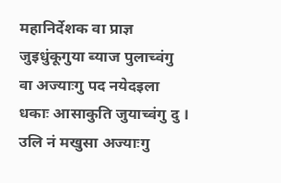महानिर्देशक वा प्राज्ञ जुइधुंकूगुया ब्याज पुलाच्वंगु वा अज्याःगु पद नयेदइला धकाः आसाकुति जुयाच्वंगु दु । उलि नं मखुसा अज्याःगु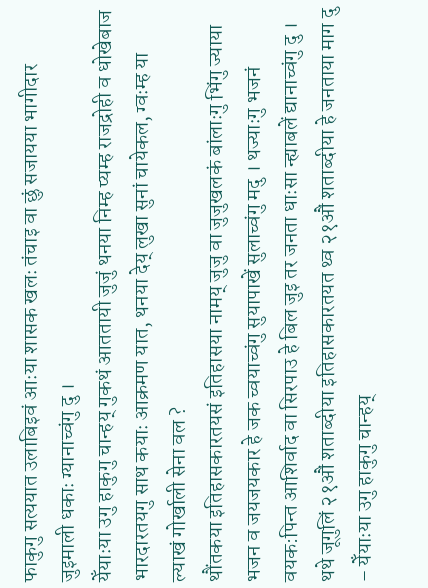फाकुगु सत्ययात उलाबिइवं आःया शासक खलः तंचाइ वा छुं सजायया भागीदार जुइमाली धकाः ग्यानाच्वंगु दु ।
येँयाःया उगु हाकुगु चान्हय् गुकथं आततायी जुजुं थनया निम्ह प्यम्ह राजद्रोही व धोखेबाज भारदारतयगु साथ कयाः आक्रमण यात, थनया देय् लुखा सुनां चायेकल, ग्वःम्ह या ल्याखं गोर्खाली सेना वल ?
थौंतकया इतिहासकारतयसं इतिहासया नामय् जुजु वा जुजुखलकं बांलाःगु भिंगु ज्याया भजन व जयजयकार हे जक च्वयाच्वंगु सुयापाखें सुलाच्वंगु मदु । थज्याःगु भजनं वयक:पिन्त आशिर्वाद वा सिरपाउ हे बिल जुइ तर जनता धाःसा न्ह्याबलें द्यानाच्वंगु दु । थथे जूगुलिं २१औं शताब्दीया इतिहासकारतयत थ्व २१औं शताब्दीया हे जनताया माग दु – येँयाःया उगु हाकुगु चान्हय्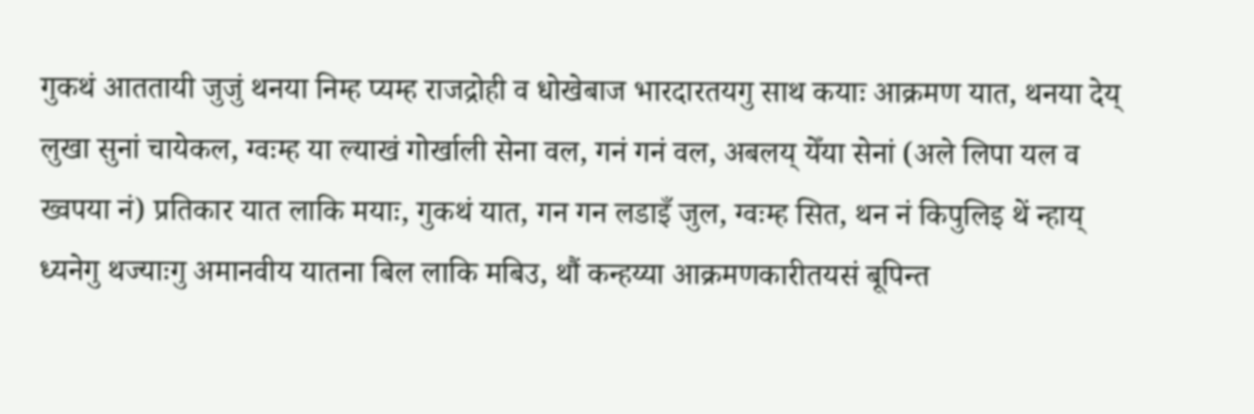गुकथं आततायी जुजुं थनया निम्ह प्यम्ह राजद्रोही व धोखेबाज भारदारतयगु साथ कयाः आक्रमण यात, थनया देय् लुखा सुनां चायेकल, ग्वःम्ह या ल्याखं गोर्खाली सेना वल, गनं गनं वल, अबलय् येँया सेनां (अले लिपा यल व ख्वपया नं) प्रतिकार यात लाकि मयाः, गुकथं यात, गन गन लडाइँ जुल, ग्वःम्ह सित, थन नं किपुलिइ थें न्हाय् ध्यनेगु थज्याःगु अमानवीय यातना बिल लाकि मबिउ, थौं कन्हय्या आक्रमणकारीतयसं बूपिन्त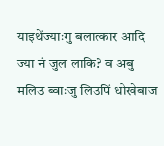याइथेंज्याःगु बलात्कार आदि ज्या नं जुल लाकि? व अबु मलिउ ब्वाःजु लिउपिं धोखेबाज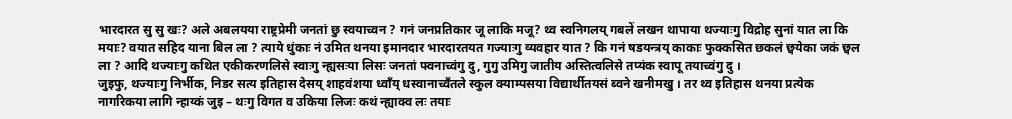भारदारत सु सु खः? अले अबलयया राष्ट्रप्रेमी जनतां छु स्वयाच्वन ? गनं जनप्रतिकार जू लाकि मजू? थ्व स्वनिगलय् गबलें लखन थापाया थज्याःगु विद्रोह सुनां यात ला कि मयाः? वयात सहिद याना बिल ला ? त्याये धुंकाः नं उमित थनया इमानदार भारदारतयत गज्याःगु व्यवहार यात ? कि गनं षडयन्त्रय् काकाः फुक्कसित छकलं छ्वयेका जकं छ्वल ला ? आदि थज्याःगु कथित एकीकरणलिसे स्वाःगु न्ह्यसःया लिसः जनतां फ्वनाच्वंगु दु, गुगु उमिगु जातीय अस्तित्वलिसे तप्यंक स्वापू तयाच्वंगु दु ।
जुइफु, थज्याःगु निर्भीक, निडर सत्य इतिहास देसय् शाहवंशया ध्वाँय् धस्वानाच्वँतले स्कुल क्याम्पसया विद्यार्थीतयसं ब्वने खनीमखु । तर थ्व इतिहास थनया प्रत्येक नागरिकया लागि न्हाय्कं जुइ – थःगु विगत व उकिया लिजः कथं न्ह्याक्व लः तयाः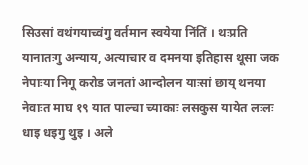सिउसां वथंगयाच्वंगु वर्तमान स्वयेया निंतिं । थःप्रति यानातःगु अन्याय, अत्याचार व दमनया इतिहास थूसा जक नेपाःया निगू करोड जनतां आन्दोलन याःसां छाय् थनया नेवाःत माघ १९ यात पाल्चा च्याकाः लसकुस यायेत लःलः धाइ धइगु थुइ । अले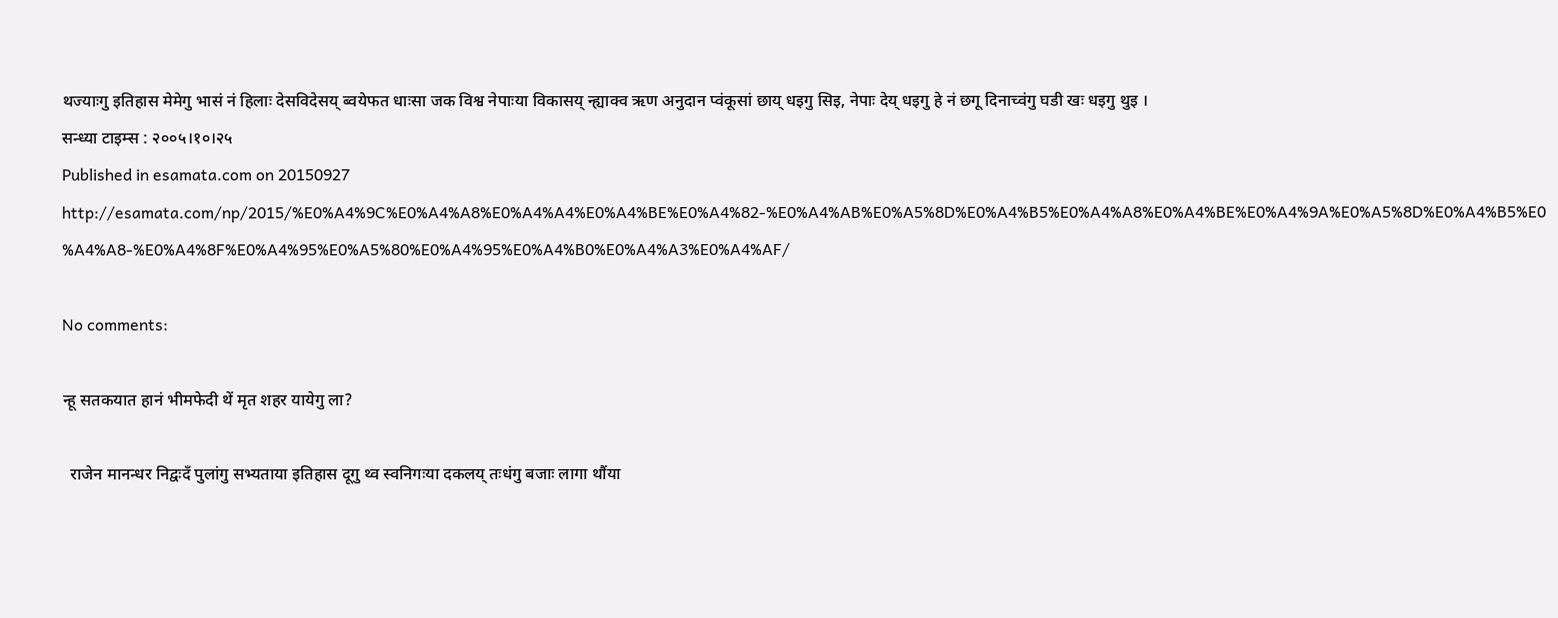थज्याःगु इतिहास मेमेगु भासं नं हिलाः देसविदेसय् ब्वयेफत धाःसा जक विश्व नेपाःया विकासय् न्ह्याक्व ऋण अनुदान प्वंकूसां छाय् धइगु सिइ, नेपाः देय् धइगु हे नं छगू दिनाच्वंगु घडी खः धइगु थुइ ।
सन्ध्या टाइम्स : २००५।१०।२५
Published in esamata.com on 20150927
http://esamata.com/np/2015/%E0%A4%9C%E0%A4%A8%E0%A4%A4%E0%A4%BE%E0%A4%82-%E0%A4%AB%E0%A5%8D%E0%A4%B5%E0%A4%A8%E0%A4%BE%E0%A4%9A%E0%A5%8D%E0%A4%B5%E0%A4%A8-%E0%A4%8F%E0%A4%95%E0%A5%80%E0%A4%95%E0%A4%B0%E0%A4%A3%E0%A4%AF/

No comments:

न्हू सतकयात हानं भीमफेदी थें मृत शहर यायेगु ला?

  राजेन मानन्धर निद्वःदँ पुलांगु सभ्यताया इतिहास दूगु थ्व स्वनिगःया दकलय् तःधंगु बजाः लागा थौंया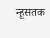न्हूसतक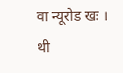वा न्यूरोड खः । थी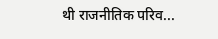थी राजनीतिक परिव...